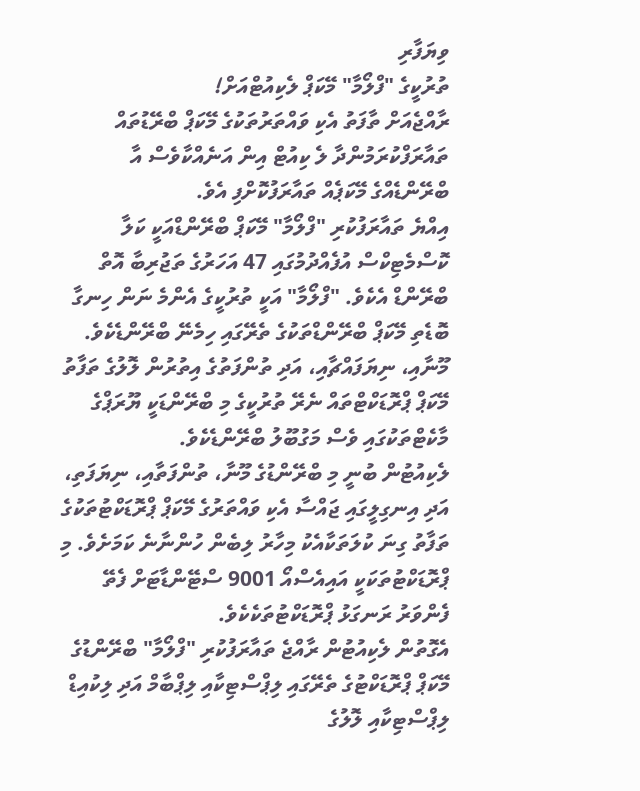ވިޔަފާރި
ތުރުކީގެ "ފްލޯމާ" މޭކަޕް ލެކިއުޓްއަށް!
ރާއްޖެއަށް ތާފަތު އެކި ވައްތަރުތަކުގެ މޭކަޕް ބްރޭޑުތައް ތައާރަފްކުރަމުންދާ ލެ ކިއުޓް އިން އަނެއްކާވެސް އާ ބްރޭންޑެއްގެ މޭކަޕެއް ތައާރަފުކޮށްފި އެވެ.
އިއްޔެ ތައާރަފުކުރި "ފްލޯމާ" މޭކަޕް ބްރޭންޑްއަކީ ކަލާ ކޮސްމެޓިކްސް އުފެއްދުމުގައި 47 އަހަރުގެ ތަޖުރިބާ އޮތް ބްރޭންޑް އެކެވެ. "ފްލޯމާ" އަކީ ތުރުކީގެ އެންމެ ނަން ހިނގާ ބޮޑެތި މޭކަޕް ބްރޭންޑްތަކުގެ ތެރޭގައި ހިމެނޭ ބްރޭންޑެކެވެ. މޫނާއި، ނިޔަފައްޗާއި، އަދި ތުންފަތުގެ އިތުރުން ލޮލުގެ ތަފާތު މޭކަޕް ޕްރޮޑަކްޓްތައް ނެރޭ ތުރުކީގެ މި ބްރޭންޑަކީ ޔޫރަޕްގެ މާކެޓްތަކުގައި ވެސް މަގުބޫލު ބްރޭންޑެކެވެ.
ލެކިއުޓުން ބުނީ މި ބްރޭންޑުގެ މޫނާ، ތުންފަތާއި، ނިޔަފަތި، އަދި އިނގިލީގައި ޖައްސާ އެކި ވައްތަރުގެ މޭކަޕް ޕްރޮޑަކްޓުތަކުގެ ތަފާތު ގިނަ ކުލަތަކާއެކު މިހާރު ލިބެން ހުންނާނެ ކަމަށެވެ. މި ޕްރޮޑަކްޓުތަކަކީ އައިއެސްއޯ 9001 ސްޓޭންޑާޓަށް ފެތޭ ފެންވަރު ރަނގަޅު ޕްރޮޑަކްޓުތަކެކެވެ.
އެގޮތުން ލެކިއުޓުން ރާއްޖެ ތައާރަފުކުރި "ފްލޯމާ" ބްރޭންޑުގެ މޭކަޕް ޕްރޮޑަކްޓުގެ ތެރޭގައި ލިޕްސްޓިކާއި ލިޕްބާމް އަދި ލިކުއިޑް ލިޕްސްޓިކާއި ލޮލުގެ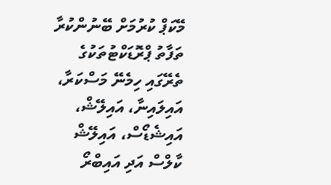މޭކަޕް ކުރުމަށް ބޭނުންކުރާ ތަފާތު ޕްރޮޑަކްޓުތަކުގެ ތެރޭގައި ހިމެނޭ މަސްކަރާ، އައިލައިނާ، އައިލޭޝް، އައިޝެޑޯސް، އައިލޭޝް ކާލްސް އަދި އައިބްރޯ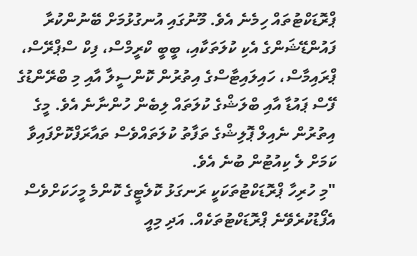ޕްރޮޑަކްޓުތައް ހިމެނެ އެވެ. މޫނުގައި އުނގުޅުމަށް ބޭނުންކުރާ ފައުންޑޭޝަންގެ އެކި ކުލަތަކާއި، ބީބީ ކްރީމްސް، ފިކް ސްޕްރޭސް، ޕްރައިމާސް، ހައިލައިޓާސްގެ އިތުރުން ކޮންސީލާ އާއި މި ބްރޭންޑުގެ ފޭސް ޕައުޑާ އާއި ބްލަޝްގެ ކުލަތައް ލިބެން ހުންނާނެ އެވެ. މީގެ އިތުރުން ނެއިލް ޕޮލިޝްގެ ތަފާތު ކުލަތައްވެސް ތައާރަފްކޮށްފައިވާ ކަމަށް ލެ ކިއުޓުން ބުނެ އެވެ.
"މި ހުރިހާ ޕްރޮޑަކްޓުތަކަކީ ރަނގަޅު ކޮލެޓީގެ ކޮންމެ މީހަކަށްވެސް އެފޯޑުކުރެވޭނެ ޕްރޮޑަކްޓުތަކެއް. އަދި މިއީ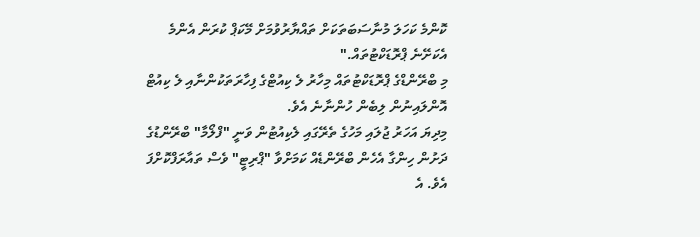ކޮންމެ ކަހަލަ މުނާސަބަތަކަށް ތައްޔާރުވުމަށް މޭކަޕް ކުރަން އެންމެ އެކަށޭނެ ޕްރޮޑަކްޓުތައް."
މި ބްރޭންޑްގެ ޕްރޮޑަކްޓުތައް މިހާރު ލެ ކިއުޓްގެ ފިހާރަތަކުންނާއި ލެ ކިއުޓް އޮންލައިނުން ލިބެން ހުންނާނެ އެވެ.
މިދިޔަ އަހަރު ޖުލައި މަހުގެ ތެރޭގައި ލެކިއުޓުން ވަނީ "ފްލޯމާ" ބްރޭންޑުގެ ދަށުން ހިންގާ އެހެން ބްރޭންޑެއް ކަމަށްވާ "ޕްރިޓީ" ވެސް ތައާރަފްކޮށްފަ އެވެ. އެ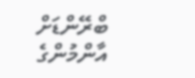ބްރޭންޑަށް އާންމުންގެ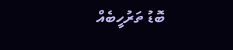ބޮޑު ތަރުހީބެއް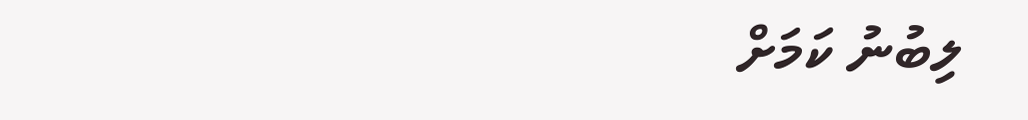ލިބުނު ކަމަށް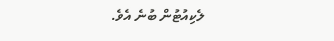ލެކިއުޓުން ބުނެ އެވެ.